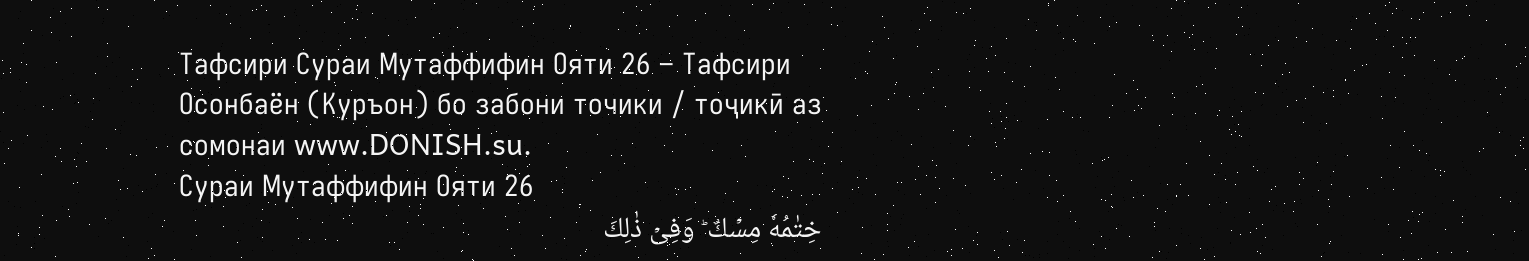Тафсири Сураи Мутаффифин Ояти 26 – Тафсири Осонбаён (Куръон) бо забони точики / тоҷикӣ аз сомонаи www.DONISH.su.
Сураи Мутаффифин Ояти 26
خِتٰمُهٗ مِسۡكٌ ؕ وَفِىۡ ذٰلِكَ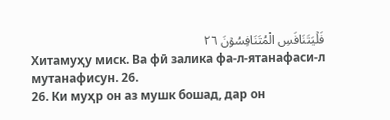فَلۡيَتَنَافَسِ الْمُتَنَافِسُوۡنَ ٢٦
Хитамуҳу миск. Ва фӣ залика фа-л-ятанафаси-л мутанафисун. 26.
26. Ки муҳр он аз мушк бошад, дар он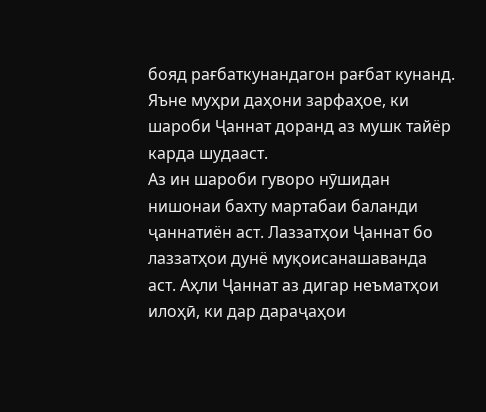бояд рағбаткунандагон рағбат кунанд.
Яъне муҳри даҳони зарфаҳое, ки шароби Ҷаннат доранд аз мушк тайёр карда шудааст.
Аз ин шароби гуворо нӯшидан нишонаи бахту мартабаи баланди ҷаннатиён аст. Лаззатҳои Ҷаннат бо лаззатҳои дунё муқоисанашаванда аст. Аҳли Ҷаннат аз дигар неъматҳои илоҳӣ, ки дар дараҷаҳои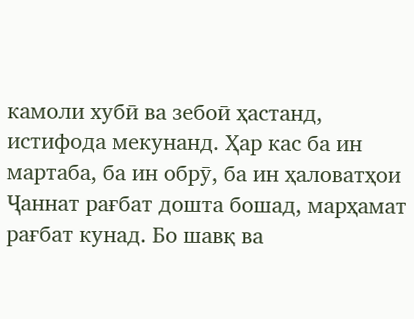камоли хубӣ ва зебоӣ ҳастанд, истифода мекунанд. Ҳар кас ба ин мартаба, ба ин обрӯ, ба ин ҳаловатҳои Ҷаннат рағбат дошта бошад, марҳамат рағбат кунад. Бо шавқ ва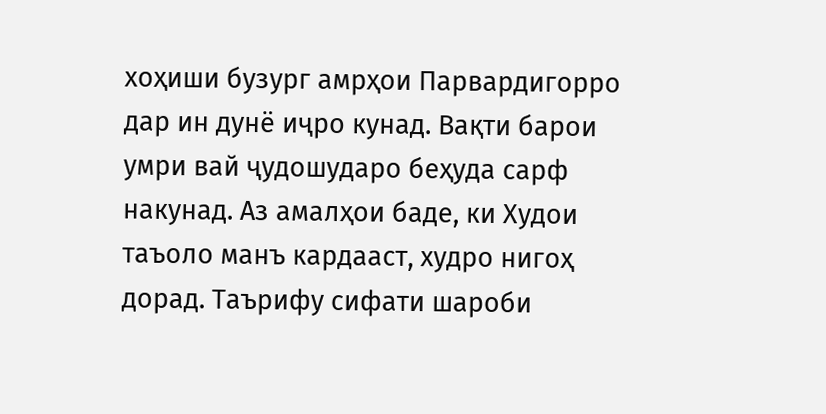хоҳиши бузург амрҳои Парвардигорро дар ин дунё иҷро кунад. Вақти барои умри вай ҷудошударо беҳуда сарф накунад. Аз амалҳои баде, ки Худои таъоло манъ кардааст, худро нигоҳ дорад. Таърифу сифати шароби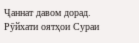Ҷаннат давом дорад.
Рӯйхати оятҳои Сураи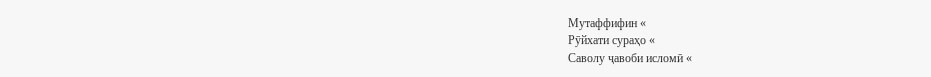Мутаффифин «
Рӯйхати сураҳо «
Саволу ҷавоби исломӣ «